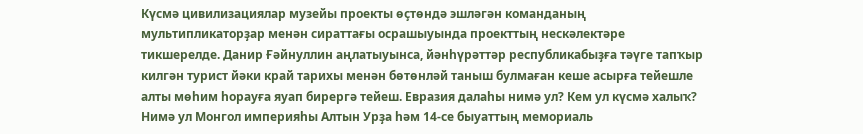Күсмә цивилизациялар музейы проекты өҫтөндә эшләгән команданың мультипликаторҙар менән сираттағы осрашыуында проекттың нескәлектәре тикшерелде. Данир Ғәйнуллин аңлатыуынса, йәнһүрәттәр республикабыҙға тәүге тапҡыр килгән турист йәки край тарихы менән бөтөнләй таныш булмаған кеше асырға тейешле алты мөһим һорауға яуап бирергә тейеш. Евразия далаһы нимә ул? Кем ул күсмә халыҡ? Нимә ул Монгол империяһы Алтын Урҙа һәм 14-се быуаттың мемориаль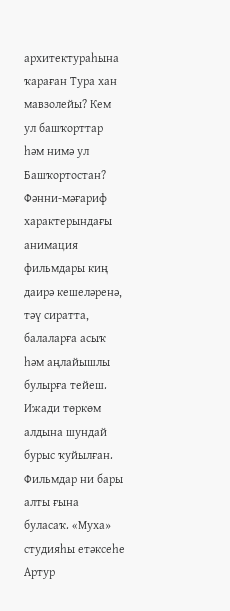архитектураһына ҡараған Тура хан мавзолейы? Кем ул башҡорттар һәм нимә ул Башҡортостан?
Фәнни-мәғариф характерындағы анимация фильмдары киң даирә кешеләренә, тәү сиратта, балаларға асыҡ һәм аңлайышлы булырға тейеш. Ижади төркөм алдына шундай бурыс ҡуйылған.
Фильмдар ни бары алты ғына буласаҡ. «Муха» студияһы етәксеһе Артур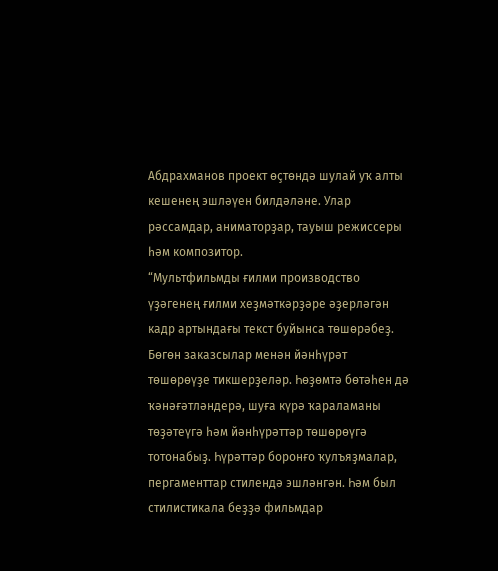Абдрахманов проект өҫтөндә шулай уҡ алты кешенең эшләүен билдәләне. Улар рәссамдар, аниматорҙар, тауыш режиссеры һәм композитор.
“Мультфильмды ғилми производство үҙәгенең ғилми хеҙмәткәрҙәре әҙерләгән кадр артындағы текст буйынса төшөрәбеҙ. Бөгөн заказсылар менән йәнһүрәт төшөрөүҙе тикшерҙеләр. Һөҙөмтә бөтәһен дә ҡәнәғәтләндерә, шуға күрә ҡараламаны төҙәтеүгә һәм йәнһүрәттәр төшөрөүгә тотонабыҙ. Һүрәттәр боронғо ҡулъяҙмалар, пергаменттар стилендә эшләнгән. Һәм был стилистикала беҙҙә фильмдар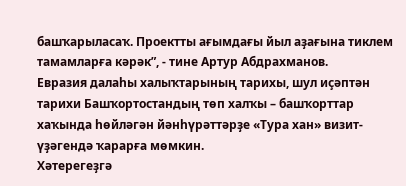башҡарыласаҡ. Проектты ағымдағы йыл аҙағына тиклем тамамларға кәрәк”, - тине Артур Абдрахманов.
Евразия далаһы халыҡтарының тарихы, шул иҫәптән тарихи Башҡортостандың төп халҡы – башҡорттар хаҡында һөйләгән йәнһүрәттәрҙе «Тура хан» визит-үҙәгендә ҡарарға мөмкин.
Хәтерегеҙгә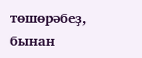төшөрәбеҙ, бынан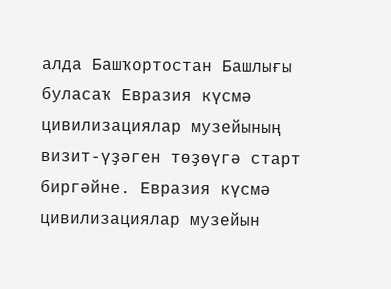алда Башҡортостан Башлығы буласаҡ Евразия күсмә цивилизациялар музейының визит-үҙәген төҙөүгә старт биргәйне. Евразия күсмә цивилизациялар музейын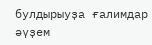булдырыуҙа ғалимдар әүҙем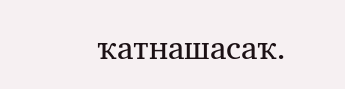ҡатнашасаҡ.